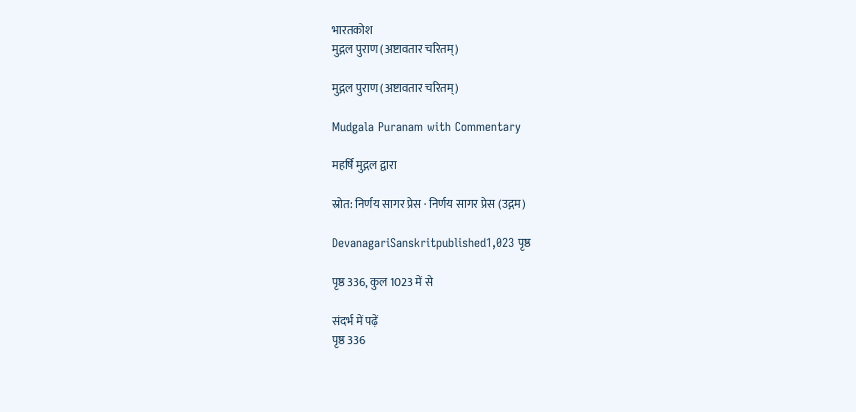भारतकोश
मुद्गल पुराण (अष्टावतार चरितम्)

मुद्गल पुराण (अष्टावतार चरितम्)

Mudgala Puranam with Commentary

महर्षि मुद्गल द्वारा

स्रोत: निर्णय सागर प्रेस · निर्णय सागर प्रेस (उद्गम)

DevanagariSanskritpublished1,023 पृष्ठ

पृष्ठ 336, कुल 1023 में से

संदर्भ में पढ़ें
पृष्ठ 336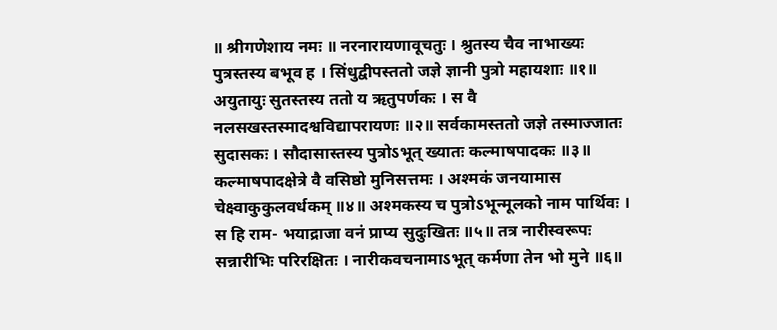॥ श्रीगणेशाय नमः ॥ नरनारायणावूचतुः । श्रुतस्य चैव नाभाख्यः पुत्रस्तस्य बभूव ह । सिंधुद्वीपस्ततो जज्ञे ज्ञानी पुत्रो महायशाः ॥१॥ अयुतायुः सुतस्तस्य ततो य ऋतुपर्णकः । स वै नलसखस्तस्मादश्वविद्यापरायणः ॥२॥ सर्वकामस्ततो जज्ञे तस्माज्जातः सुदासकः । सौदासास्तस्य पुत्रोऽभूत् ख्यातः कल्माषपादकः ॥३॥ कल्माषपादक्षेत्रे वै वसिष्ठो मुनिसत्तमः । अश्मकं जनयामास चेक्ष्वाकुकुलवर्धकम् ॥४॥ अश्मकस्य च पुत्रोऽभून्मूलको नाम पार्थिवः । स हि राम- भयाद्राजा वनं प्राप्य सुदुःखितः ॥५॥ तत्र नारीस्वरूपः सन्नारीभिः परिरक्षितः । नारीकवचनामाऽभूत् कर्मणा तेन भो मुने ॥६॥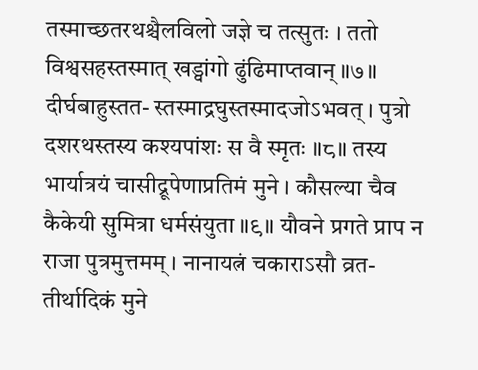तस्माच्छतरथश्चैलविलो जज्ञे च तत्सुतः । ततो विश्वसहस्तस्मात् खड्वांगो ढुंढिमाप्तवान् ॥७॥ दीर्घबाहुस्तत- स्तस्माद्रघुस्तस्मादजोऽभवत् । पुत्रो दशरथस्तस्य कश्यपांशः स वै स्मृतः ॥८॥ तस्य भार्यात्रयं चासीद्रूपेणाप्रतिमं मुने । कौसल्या चैव कैकेयी सुमित्रा धर्मसंयुता ॥९॥ यौवने प्रगते प्राप न राजा पुत्रमुत्तमम् । नानायत्नं चकाराऽसौ व्रत- तीर्थादिकं मुने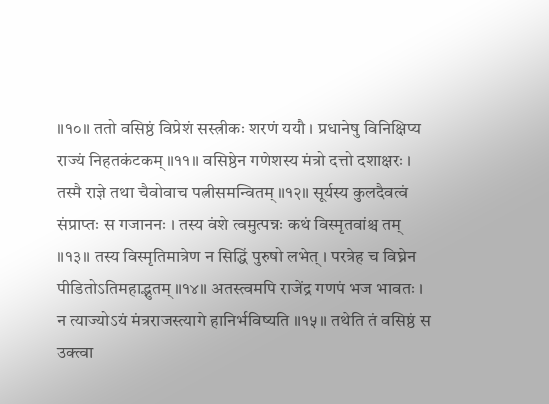॥१०॥ ततो वसिष्ठं विप्रेशं सस्त्रीकः शरणं ययौ । प्रधानेषु विनिक्षिप्य राज्यं निहतकंटकम् ॥११॥ वसिष्ठेन गणेशस्य मंत्रो दत्तो दशाक्षरः । तस्मै राज्ञे तथा चैवोवाच पत्नीसमन्वितम् ॥१२॥ सूर्यस्य कुलदैवत्वं संप्राप्तः स गजाननः । तस्य वंशे त्वमुत्पन्नः कथं विस्मृतवांश्च तम् ॥१३॥ तस्य विस्मृतिमात्रेण न सिद्धिं पुरुषो लभेत् । परत्रेह च विघ्नेन पीडितोऽतिमहाद्भुतम् ॥१४॥ अतस्त्वमपि राजेंद्र गणपं भज भावतः । न त्याज्योऽयं मंत्रराजस्त्यागे हानिर्भविष्यति ॥१५॥ तथेति तं वसिष्ठं स उक्त्वा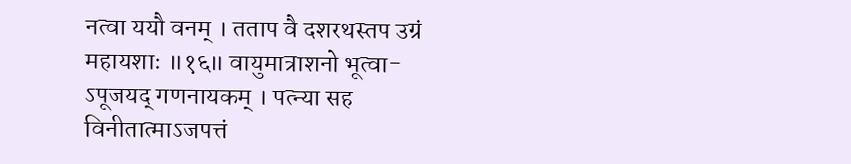नत्वा ययौ वनम् । तताप वै दशरथस्तप उग्रं महायशाः ॥१६॥ वायुमात्राशनो भूत्वा- ऽपूजयद् गणनायकम् । पत्न्या सह विनीतात्माऽजपत्तं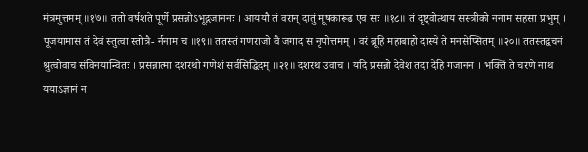मंत्रमुत्तमम् ॥१७॥ ततो वर्षशते पूर्णे प्रसन्नोऽभूद्गजाननः । आययौ तं वरान् दातुं मूषकारूढ एव सः ॥१८॥ तं दृष्ट्वोत्थाय सस्त्रीको ननाम सहसा प्रभुम् । पूजयामास तं देवं स्तुत्वा स्तोत्रै- र्ननाम च ॥१९॥ ततस्तं गणराजो वै जगाद स नृपोत्तमम् । वरं ब्रूहि महाबाहो दास्ये ते मनसेप्सितम् ॥२०॥ ततस्तद्वचनं श्रुत्वोवाच संविनयान्वितः । प्रसन्नात्मा दशरथो गणेशं सर्वसिद्धिदम् ॥२१॥ दशरथ उवाच । यदि प्रसन्नो देवेश तदा देहि गजानन । भक्तिं ते चरणे नाथ ययाऽज्ञानं न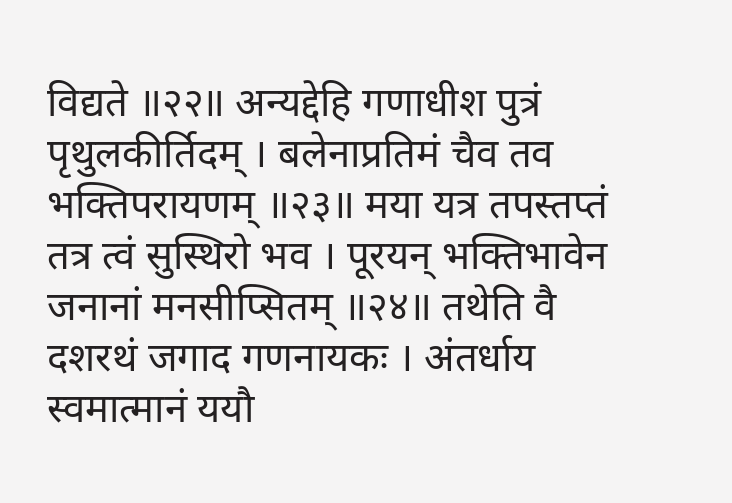विद्यते ॥२२॥ अन्यद्देहि गणाधीश पुत्रं पृथुलकीर्तिदम् । बलेनाप्रतिमं चैव तव भक्तिपरायणम् ॥२३॥ मया यत्र तपस्तप्तं तत्र त्वं सुस्थिरो भव । पूरयन् भक्तिभावेन जनानां मनसीप्सितम् ॥२४॥ तथेति वै दशरथं जगाद गणनायकः । अंतर्धाय स्वमात्मानं ययौ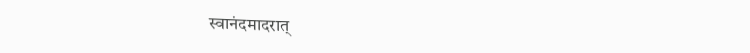स्वानंदमादरात्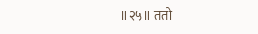॥२५॥ ततो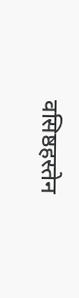वसिष्ठहस्तेन